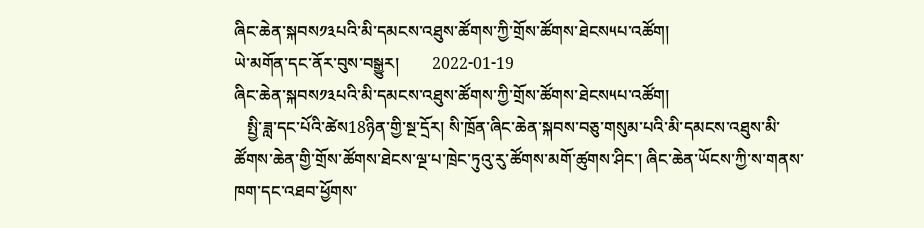ཞིང་ཆེན་སྐབས༡༣པའི་མི་དམངས་འཐུས་ཚོགས་ཀྱི་གྲོས་ཚོགས་ཐེངས༥པ་འཚོག།
ཡེ་མགོན་དང་ནོར་བུས་བསྒྱུར།        2022-01-19
ཞིང་ཆེན་སྐབས༡༣པའི་མི་དམངས་འཐུས་ཚོགས་ཀྱི་གྲོས་ཚོགས་ཐེངས༥པ་འཚོག།
   སྤྱི་ཟླ་དང་པོའི་ཚེས18ཉིན་གྱི་སྔ་དྲོར། སི་ཁྲོན་ཞིང་ཆེན་སྐབས་བཅུ་གསུམ་པའི་མི་དམངས་འཐུས་མི་ཚོགས་ཆེན་གྱི་གྲོས་ཚོགས་ཐེངས་ལྔ་པ་ཁྲེང་ཏུའུ་རུ་ཚོགས་མགོ་ཚུགས་ཤིང་། ཞིང་ཆེན་ཡོངས་ཀྱི་ས་གནས་ཁག་དང་འཐབ་ཕྱོགས་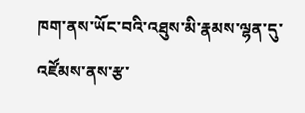ཁག་ནས་ཡོང་བའི་འཐུས་མི་རྣམས་ལྷན་དུ་འཛོམས་ནས་རྩ་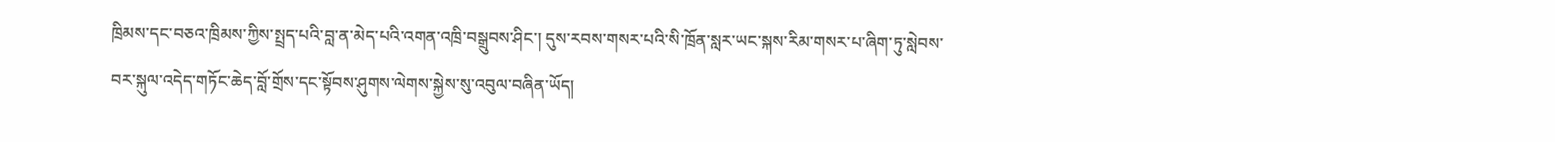ཁྲིམས་དང་བཅའ་ཁྲིམས་ཀྱིས་སྤྲད་པའི་བླ་ན་མེད་པའི་འགན་འཁྲི་བསྒྲུབས་ཤིང་། དུས་རབས་གསར་པའི་སི་ཁྲོན་སླར་ཡང་སྐས་རིམ་གསར་པ་ཞིག་ཏུ་སླེབས་བར་སྐུལ་འདེད་གཏོང་ཆེད་བློ་གྲོས་དང་སྟོབས་ཤུགས་ལེགས་སྐྱེས་སུ་འབུལ་བཞིན་ཡོད།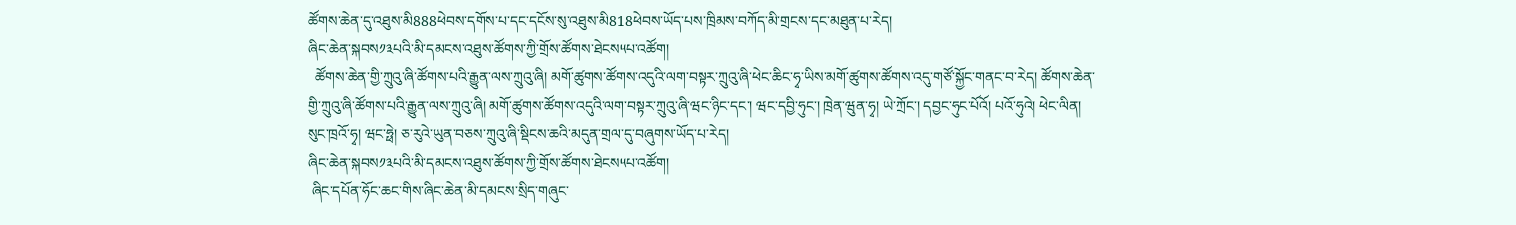ཚོགས་ཆེན་དུ་འཐུས་མི888ཕེབས་དགོས་པ་དང་དངོས་སུ་འཐུས་མི818ཕེབས་ཡོད་པས་ཁྲིམས་བཀོད་མི་གྲངས་དང་མཐུན་པ་རེད།
ཞིང་ཆེན་སྐབས༡༣པའི་མི་དམངས་འཐུས་ཚོགས་ཀྱི་གྲོས་ཚོགས་ཐེངས༥པ་འཚོག།
  ཚོགས་ཆེན་གྱི་ཀྲུའུ་ཞི་ཚོགས་པའི་རྒྱུན་ལས་ཀྲུའུ་ཞི། མགོ་ཚུགས་ཚོགས་འདུའི་ལག་བསྟར་ཀྲུའུ་ཞི་ཕེང་ཆིང་ཧྭ་ཡིས་མགོ་ཚུགས་ཚོགས་འདུ་གཙོ་སྐྱོང་གནང་བ་རེད། ཚོགས་ཆེན་གྱི་ཀྲུའུ་ཞི་ཚོགས་པའི་རྒྱུན་ལས་ཀྲུའུ་ཞི། མགོ་ཚུགས་ཚོགས་འདུའི་ལག་བསྟར་ཀྲུའུ་ཞི་ཝང་ཉིང་དང་། ཝང་དབྱི་ཧུང་། ཁྲེན་ཝུན་ཧྭ། ཡེ་ཀྲོང་། དབྱང་ཧུང་པོའོ། པའོ་ཧུའེ། ཕེང་ལིན། སུང་ཁྲའོ་ཧྭ། ཝང་ཧྥེ། ཅ་རུའེ་ཡུན་བཅས་ཀྲུའུ་ཞི་སྡིངས་ཆའི་མདུན་གྲལ་དུ་བཞུགས་ཡོད་པ་རེད།
ཞིང་ཆེན་སྐབས༡༣པའི་མི་དམངས་འཐུས་ཚོགས་ཀྱི་གྲོས་ཚོགས་ཐེངས༥པ་འཚོག།
 ཞིང་དཔོན་ཧོང་ཆང་གིས་ཞིང་ཆེན་མི་དམངས་སྲིད་གཞུང་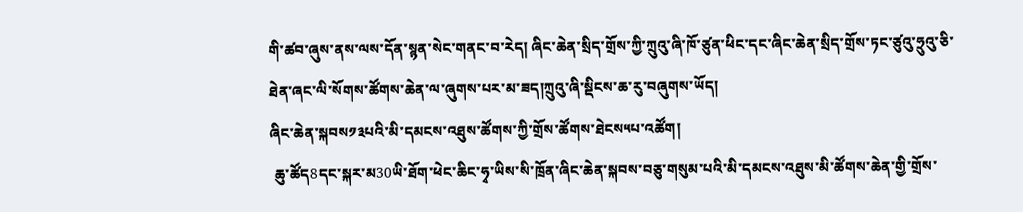གི་ཚབ་ཞུས་ནས་ལས་དོན་སྙན་སེང་གནང་བ་རེད། ཞིང་ཆེན་སྲིད་གྲོས་ཀྱི་ཀྲུའུ་ཞི་ཁོ་ཙུན་ཕིང་དང་ཞིང་ཆེན་སྲིད་གྲོས་ཏང་ཙུའུ་ཧྲུའུ་ཅི་ཐེན་ཞང་ལི་སོགས་ཚོགས་ཆེན་ལ་ཞུགས་པར་མ་ཟད།ཀྲུའུ་ཞི་སྡིངས་ཆ་རུ་བཞུགས་ཡོད།
ཞིང་ཆེན་སྐབས༡༣པའི་མི་དམངས་འཐུས་ཚོགས་ཀྱི་གྲོས་ཚོགས་ཐེངས༥པ་འཚོག།
 ཆུ་ཚོད8དང་སྐར་མ30ཡི་ཐོག་ཕེང་ཆིང་ཧྭ་ཡིས་སི་ཁྲོན་ཞིང་ཆེན་སྐབས་བཅུ་གསུམ་པའི་མི་དམངས་འཐུས་མི་ཚོགས་ཆེན་གྱི་གྲོས་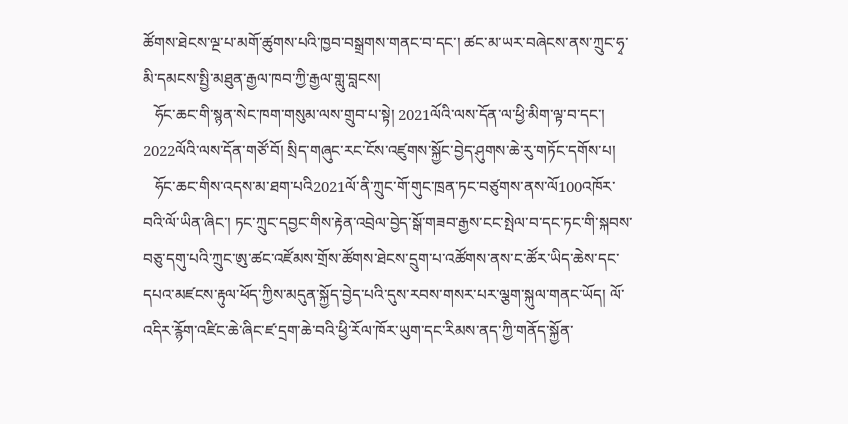ཚོགས་ཐེངས་ལྔ་པ་མགོ་ཚུགས་པའི་ཁྱབ་བསྒྲགས་གནང་བ་དང་། ཚང་མ་ཡར་བཞེངས་ནས་ཀྲུང་ཧྭ་མི་དམངས་སྤྱི་མཐུན་རྒྱལ་ཁབ་ཀྱི་རྒྱལ་གླུ་བླངས།
   ཧོང་ཆང་གི་སྙན་སེང་ཁག་གསུམ་ལས་གྲུབ་པ་སྟེ། 2021ལོའི་ལས་དོན་ལ་ཕྱི་མིག་ལྟ་བ་དང་། 2022ལོའི་ལས་དོན་གཙོ་བོ། སྲིད་གཞུང་རང་ངོས་འཛུགས་སྐྱོང་བྱེད་ཤུགས་ཆེ་རུ་གཏོང་དགོས་པ།
   ཧོང་ཆང་གིས་འདས་མ་ཐག་པའི2021ལོ་ནི་ཀྲུང་གོ་གུང་ཁྲན་ཏང་བཙུགས་ནས་ལོ100འཁོར་བའི་ལོ་ཡིན་ཞིང་། ཏང་ཀྲུང་དབྱང་གིས་རྟེན་འབྲེལ་བྱེད་སྒོ་གཟབ་རྒྱས་ངང་སྤེལ་བ་དང་ཏང་གི་སྐབས་བཅུ་དགུ་པའི་ཀྲུང་ཨུ་ཚང་འཛོམས་གྲོས་ཚོགས་ཐེངས་དྲུག་པ་འཚོགས་ནས་ང་ཚོར་ཡིད་ཆེས་དང་དཔའ་མཛངས་རྟུལ་ཕོད་ཀྱིས་མདུན་སྐྱོད་བྱེད་པའི་དུས་རབས་གསར་པར་ལྕག་སྐུལ་གནང་ཡོད། ལོ་འདིར་རྙོག་འཛིང་ཆེ་ཞིང་ཛ་དྲག་ཆེ་བའི་ཕྱི་རོལ་ཁོར་ཡུག་དང་རིམས་ནད་ཀྱི་གནོད་སྐྱོན་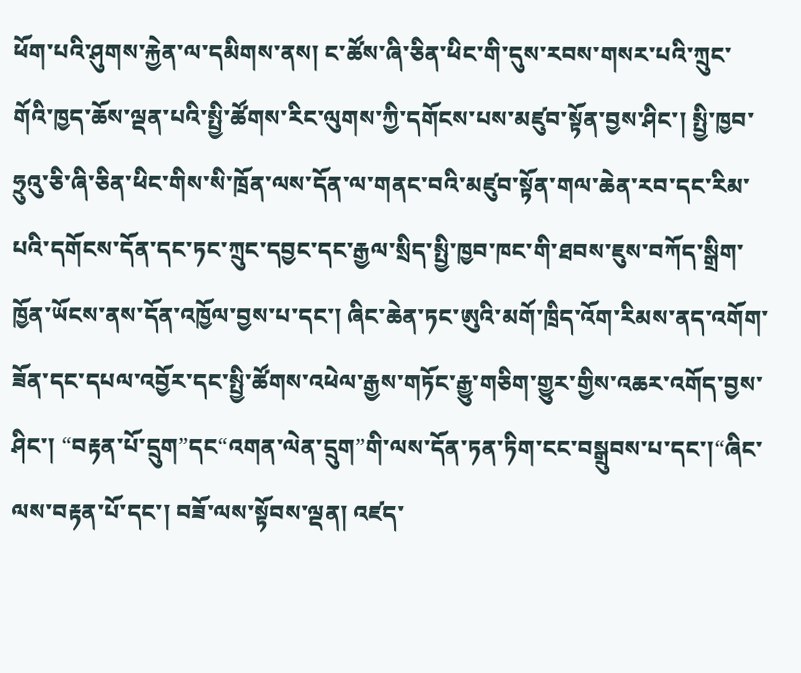ཕོག་པའི་ཤུགས་རྐྱེན་ལ་དམིགས་ནས། ང་ཚོས་ཞི་ཅིན་ཕིང་གི་དུས་རབས་གསར་པའི་ཀྲུང་གོའི་ཁྱད་ཆོས་ལྡན་པའི་སྤྱི་ཚོགས་རིང་ལུགས་ཀྱི་དགོངས་པས་མཛུབ་སྟོན་བྱས་ཤིང་། སྤྱི་ཁྱབ་ཧྲུའུ་ཅི་ཞི་ཅིན་ཕིང་གིས་སི་ཁྲོན་ལས་དོན་ལ་གནང་བའི་མཛུབ་སྟོན་གལ་ཆེན་རབ་དང་རིམ་པའི་དགོངས་དོན་དང་ཏང་ཀྲུང་དབྱང་དང་རྒྱལ་སྲིད་སྤྱི་ཁྱབ་ཁང་གི་ཐབས་ཇུས་བཀོད་སྒྲིག་ཁྱོན་ཡོངས་ནས་དོན་འཁྱོལ་བྱས་པ་དང་། ཞིང་ཆེན་ཏང་ཨུའི་མགོ་ཁྲིད་འོག་རིམས་ནད་འགོག་ཟོན་དང་དཔལ་འབྱོར་དང་སྤྱི་ཚོགས་འཕེལ་རྒྱས་གཏོང་རྒྱུ་གཅིག་གྱུར་གྱིས་འཆར་འགོད་བྱས་ཤིང་། “བརྟན་པོ་དྲུག”དང“འགན་ལེན་དྲུག”གི་ལས་དོན་ཏན་ཏིག་ངང་བསྒྲུབས་པ་དང་།“ཞིང་ལས་བརྟན་པོ་དང་། བཟོ་ལས་སྟོབས་ལྡན། འཛད་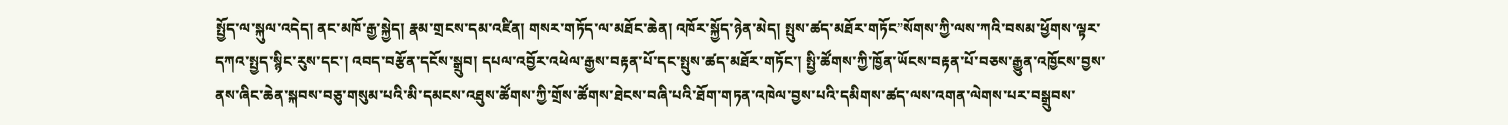སྤྱོད་ལ་སྐུལ་འདེད། ནང་མཁོ་རྒྱ་སྐྱེད། རྣམ་གྲངས་དམ་འཛིན། གསར་གཏོད་ལ་མཐོང་ཆེན། འཁོར་སྐྱོད་ཉེན་མེད། སྤུས་ཚད་མཐོར་གཏོང”སོགས་ཀྱི་ལས་ཀའི་བསམ་ཕྱོགས་ལྟར་དཀའ་སྤྱད་སྙིང་རུས་དང་། འབད་བརྩོན་དངོས་སྒྲུབ། དཔལ་འབྱོར་འཕེལ་རྒྱས་བརྟན་པོ་དང་སྤུས་ཚད་མཐོར་གཏོང་། སྤྱི་ཚོགས་ཀྱི་ཁྱོན་ཡོངས་བརྟན་པོ་བཅས་རྒྱུན་འཁྱོངས་བྱས་ནས་ཞིང་ཆེན་སྐབས་བཅུ་གསུམ་པའི་མི་དམངས་འཐུས་ཚོགས་ཀྱི་གྲོས་ཚོགས་ཐེངས་བཞི་པའི་ཐོག་གཏན་འཁེལ་བྱས་པའི་དམིགས་ཚད་ལས་འགན་ལེགས་པར་བསྒྲུབས་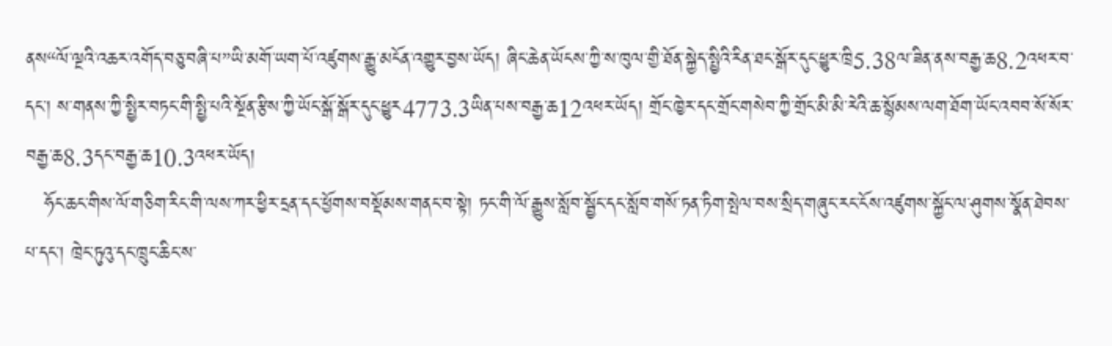ནས“ལོ་ལྔའི་འཆར་འགོད་བཅུ་བཞི་པ”ཡི་མགོ་ཡག་པོ་འཛུགས་རྒྱུ་མངོན་འགྱུར་བྱས་ཡོད། ཞིང་ཆེན་ཡོངས་ཀྱི་ས་ཁུལ་གྱི་ཐོན་སྐྱེད་སྤྱིའི་རིན་ཐང་སྒོར་དུང་ཕྱུར་ཁྲི5.38ལ་ཟིན་ནས་བརྒྱ་ཆ8.2འཕར་བ་དང་། ས་གནས་ཀྱི་སྤྱིར་བཏང་གི་སྤྱི་པའི་སྔོན་རྩིས་ཀྱི་ཡོང་སྒོ་སྒོར་དུང་ཕྱུར4773.3ཡིན་པས་བརྒྱ་ཆ12འཕར་ཡོད། གྲོང་ཁྱེར་དང་གྲོང་གསེབ་ཀྱི་གྲོང་མི་མི་རེའི་ཆ་སྙོམས་ལག་ཐོག་ཡོང་འབབ་སོ་སོར་བརྒྱ་ཆ8.3དང་བརྒྱ་ཆ10.3འཕར་ཡོད།
   ཧོང་ཆང་གིས་ལོ་གཅིག་རིང་གི་ལས་ཀར་ཕྱིར་དྲན་དང་ཕྱོགས་བསྡོམས་གནང་བ་སྟེ། ཏང་གི་ལོ་རྒྱུས་སློབ་སྦྱོང་དང་སློབ་གསོ་ཏན་ཏིག་སྤེལ་བས་སྲིད་གཞུང་རང་ངོས་འཛུགས་སྐྱོང་ལ་ཤུགས་སྣོན་ཐེབས་པ་དང་། ཁྲེང་ཏུའུ་དང་ཁྲུང་ཆིང་ས་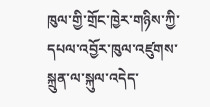ཁུལ་གྱི་གྲོང་ཁྱེར་གཉིས་ཀྱི་དཔལ་འབྱོར་ཁུལ་འཛུགས་སྐྲུན་ལ་སྐུལ་འདེད་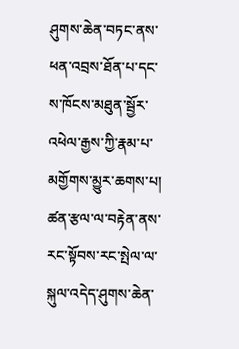ཤུགས་ཆེན་བཏང་ནས་ཕན་འབྲས་ཐོན་པ་དང་ས་ཁོངས་མཐུན་སྦྱོར་འཕེལ་རྒྱས་ཀྱི་རྣམ་པ་མགྱོགས་མྱུར་ཆགས་པ། ཚན་རྩལ་ལ་བརྟེན་ནས་རང་སྟོབས་རང་སྤེལ་ལ་སྐུལ་འདེད་ཤུགས་ཆེན་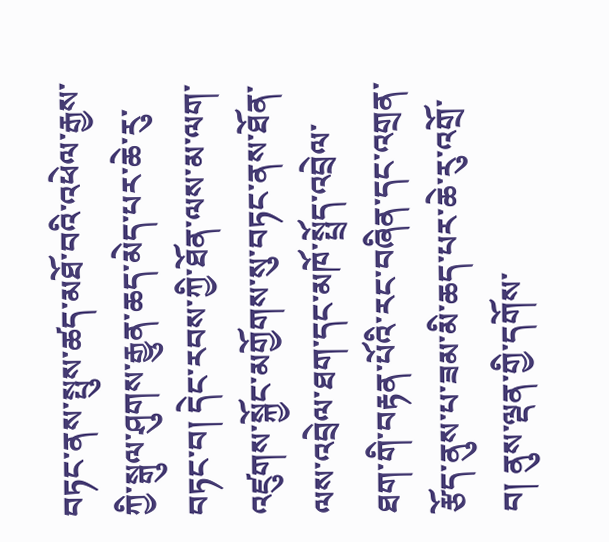བཏང་ནས་སྤུས་ཚད་མཐོ་བའི་འཕེལ་རྒྱས་ཀྱི་སྒུལ་ཤུགས་རྒྱུན་ཆད་མེད་པར་ཆེ་རུ་བཏང་བ། དེང་རབས་ཀྱི་ཐོན་ལས་མ་ལག་འཛུགས་སྐྱོང་མགྱོགས་སུ་བཏང་ནས་ཐོན་ལས་འབྲེལ་ཐག་དང་མཁོ་སྤྲོད་འབྲེལ་ཐག་གི་བརྟན་པོའི་རང་བཞིན་དང་འགྲན་རྩོད་ནུས་པ་ཟམ་མི་ཆད་པར་ཆེ་རུ་འགྲོ་བ། ནུས་ལྡན་གྱི་དགོས་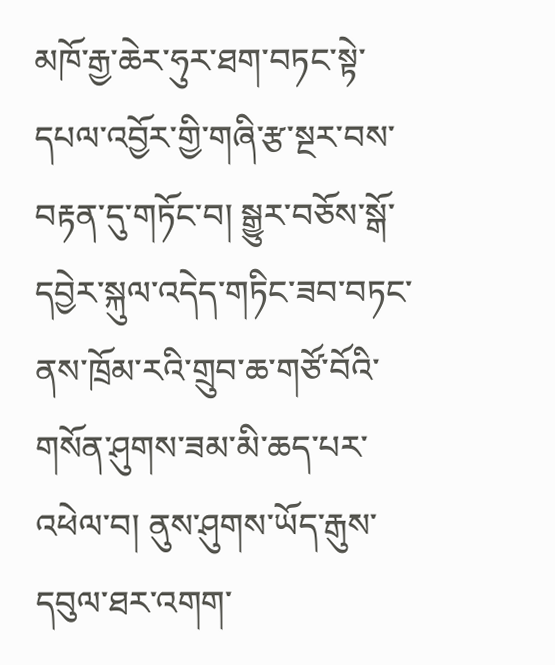མཁོ་རྒྱ་ཆེར་ཧུར་ཐག་བཏང་སྟེ་དཔལ་འབྱོར་གྱི་གཞི་རྩ་སྔར་བས་བརྟན་དུ་གཏོང་བ། སྒྱུར་བཅོས་སྒོ་དབྱེར་སྐུལ་འདེད་གཏིང་ཟབ་བཏང་ནས་ཁྲོམ་རའི་གྲུབ་ཆ་གཙོ་བོའི་གསོན་ཤུགས་ཟམ་མི་ཆད་པར་འཕེལ་བ། ནུས་ཤུགས་ཡོད་རྒུས་དབུལ་ཐར་འགག་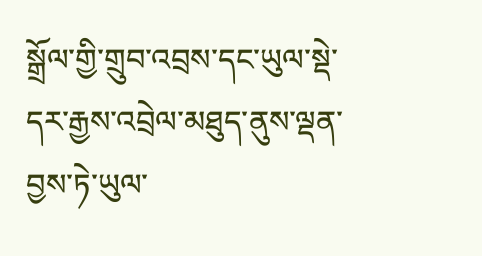སྒྲོལ་གྱི་གྲུབ་འབྲས་དང་ཡུལ་སྡེ་དར་རྒྱས་འབྲེལ་མཐུད་ནུས་ལྡན་བྱས་ཏེ་ཡུལ་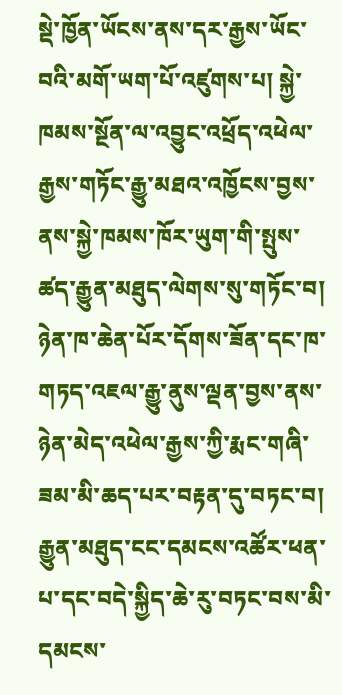སྡེ་ཁྱོན་ཡོངས་ནས་དར་རྒྱས་ཡོང་བའི་མགོ་ཡག་པོ་འཛུགས་པ། སྐྱེ་ཁམས་སྔོན་ལ་འབྱུང་འཕྲོད་འཕེལ་རྒྱས་གཏོང་རྒྱུ་མཐའ་འཁྱོངས་བྱས་ནས་སྐྱེ་ཁམས་ཁོར་ཡུག་གི་སྤུས་ཚད་རྒྱུན་མཐུད་ལེགས་སུ་གཏོང་བ། ཉེན་ཁ་ཆེན་པོར་དོགས་ཟོན་དང་ཁ་གཏད་འཇལ་རྒྱུ་ནུས་ལྡན་བྱས་ནས་ཉེན་མེད་འཕེལ་རྒྱས་ཀྱི་རྨང་གཞི་ཟམ་མི་ཆད་པར་བརྟན་དུ་བཏང་བ། རྒྱུན་མཐུད་ངང་དམངས་འཚོར་ཕན་པ་དང་བདེ་སྐྱིད་ཆེ་རུ་བཏང་བས་མི་དམངས་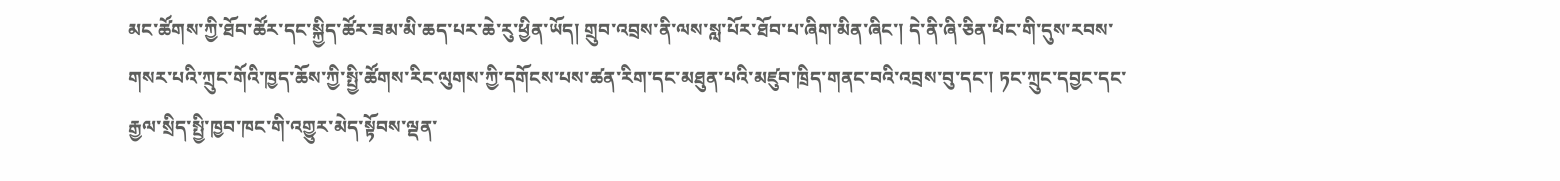མང་ཚོགས་ཀྱི་ཐོབ་ཚོར་དང་སྐྱིད་ཚོར་ཟམ་མི་ཆད་པར་ཆེ་རུ་ཕྱིན་ཡོད། གྲུབ་འབྲས་ནི་ལས་སླ་པོར་ཐོབ་པ་ཞིག་མིན་ཞིང་། དེ་ནི་ཞི་ཅིན་ཕིང་གི་དུས་རབས་གསར་པའི་ཀྲུང་གོའི་ཁྱད་ཆོས་ཀྱི་སྤྱི་ཚོགས་རིང་ལུགས་ཀྱི་དགོངས་པས་ཚན་རིག་དང་མཐུན་པའི་མཛུབ་ཁྲིད་གནང་བའི་འབྲས་བུ་དང་། ཏང་ཀྲུང་དབྱང་དང་རྒྱལ་སྲིད་སྤྱི་ཁྱབ་ཁང་གི་འགྱུར་མེད་སྟོབས་ལྡན་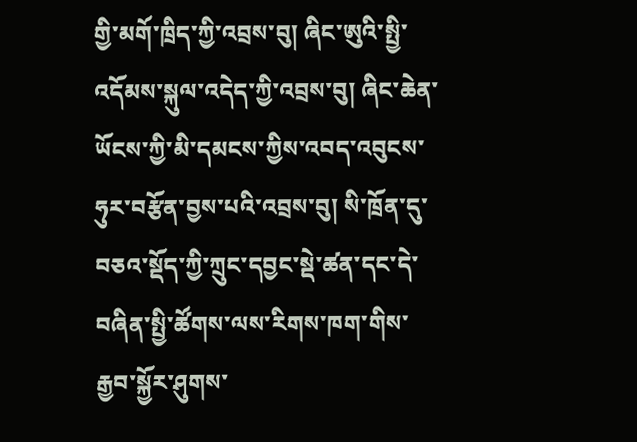གྱི་མགོ་ཁྲིད་ཀྱི་འབྲས་བུ། ཞིང་ཨུའི་སྤྱི་འདོམས་སྐུལ་འདེད་ཀྱི་འབྲས་བུ། ཞིང་ཆེན་ཡོངས་ཀྱི་མི་དམངས་ཀྱིས་འབད་འབུངས་ཧུར་བརྩོན་བྱས་པའི་འབྲས་བུ། སི་ཁྲོན་དུ་བཅའ་སྡོད་ཀྱི་ཀྲུང་དབྱང་སྡེ་ཚན་དང་དེ་བཞིན་སྤྱི་ཚོགས་ལས་རིགས་ཁག་གིས་རྒྱབ་སྐྱོར་ཤུགས་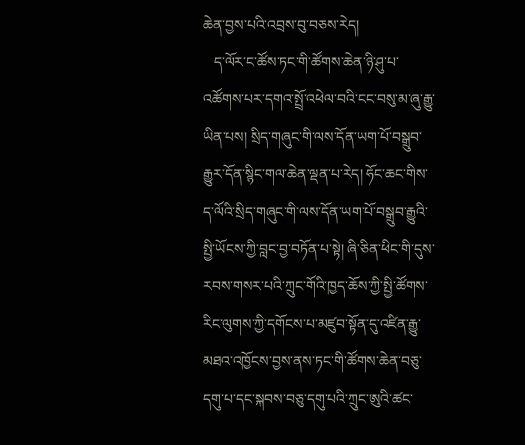ཆེན་བྱས་པའི་འབྲས་བུ་བཅས་རེད།
   ད་ལོར་ང་ཚོས་ཏང་གི་ཚོགས་ཆེན་ཉི་ཤུ་པ་འཚོགས་པར་དགའ་སྤྲོ་འཕེལ་བའི་ངང་བསུ་མ་ཞུ་རྒྱུ་ཡིན་པས། སྲིད་གཞུང་གི་ལས་དོན་ཡག་པོ་བསྒྲུབ་རྒྱུར་དོན་སྙིང་གལ་ཆེན་ལྡན་པ་རེད། ཧོང་ཆང་གིས་ད་ལོའི་སྲིད་གཞུང་གི་ལས་དོན་ཡག་པོ་བསྒྲུབ་རྒྱུའི་སྤྱི་ཡོངས་ཀྱི་བླང་བྱ་བཏོན་པ་སྟེ། ཞི་ཅིན་ཕིང་གི་དུས་རབས་གསར་པའི་ཀྲུང་གོའི་ཁྱད་ཆོས་ཀྱི་སྤྱི་ཚོགས་རིང་ལུགས་ཀྱི་དགོངས་པ་མཛུབ་སྟོན་དུ་འཛིན་རྒྱུ་མཐའ་འཁྱོངས་བྱས་ནས་ཏང་གི་ཚོགས་ཆེན་བཅུ་དགུ་པ་དང་སྐབས་བཅུ་དགུ་པའི་ཀྲུང་ཨུའི་ཚང་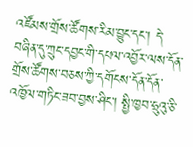འཛོམས་གྲོས་ཚོགས་རིམ་བྱུང་དང་། དེ་བཞིན་དུ་ཀྲུང་དབྱང་གི་དཔལ་འབྱོར་ལས་དོན་གྲོས་ཚོགས་བཅས་ཀྱི་དགོངས་དོན་དོན་འཁྱོལ་གཏིང་ཟབ་བྱས་ཤིང་། སྤྱི་ཁྱབ་ཧྲུའུ་ཅི་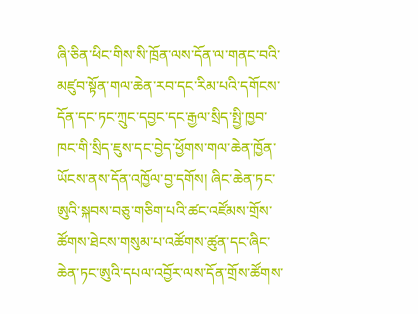ཞི་ཅིན་ཕིང་གིས་སི་ཁྲོན་ལས་དོན་ལ་གནང་བའི་མཛུབ་སྟོན་གལ་ཆེན་རབ་དང་རིམ་པའི་དགོངས་དོན་དང་ཏང་ཀྲུང་དབྱང་དང་རྒྱལ་སྲིད་སྤྱི་ཁྱབ་ཁང་གི་སྲིད་ཇུས་དང་བྱེད་ཕྱོགས་གལ་ཆེན་ཁྱོན་ཡོངས་ནས་དོན་འཁྱོལ་བྱ་དགོས། ཞིང་ཆེན་ཏང་ཨུའི་སྐབས་བཅུ་གཅིག་པའི་ཚང་འཛོམས་གྲོས་ཚོགས་ཐེངས་གསུམ་པ་འཚོགས་ཚུན་དང་ཞིང་ཆེན་ཏང་ཨུའི་དཔལ་འབྱོར་ལས་དོན་གྲོས་ཚོགས་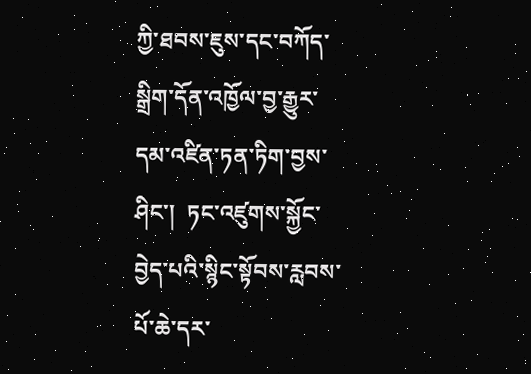ཀྱི་ཐབས་ཇུས་དང་བཀོད་སྒྲིག་དོན་འཁྱོལ་བྱ་རྒྱུར་དམ་འཛིན་ཏན་ཏིག་བྱས་ཤིང་།  ཏང་འཛུགས་སྐྱོང་བྱེད་པའི་སྙིང་སྟོབས་རླབས་པོ་ཆེ་དར་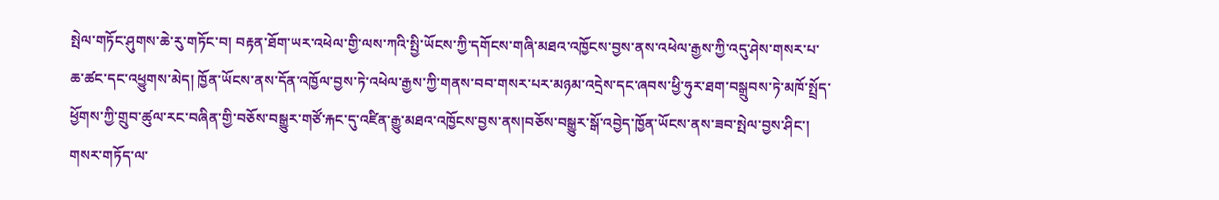སྤེལ་གཏོང་ཤུགས་ཆེ་རུ་གཏོང་བ། བརྟན་ཐོག་ཡར་འཕེལ་གྱི་ལས་ཀའི་སྤྱི་ཡོངས་ཀྱི་དགོངས་གཞི་མཐའ་འཁྱོངས་བྱས་ནས་འཕེལ་རྒྱས་ཀྱི་འདུ་ཤེས་གསར་པ་ཆ་ཚང་དང་འཕྱུགས་མེད། ཁྱོན་ཡོངས་ནས་དོན་འཁྱོལ་བྱས་ཏེ་འཕེལ་རྒྱས་ཀྱི་གནས་བབ་གསར་པར་མཉམ་འདྲེས་དང་ཞབས་ཕྱི་ཧུར་ཐག་བསྒྲུབས་ཏེ་མཁོ་སྤྲོད་ཕྱོགས་ཀྱི་གྲུབ་ཚུལ་རང་བཞིན་གྱི་བཅོས་བསྒྱུར་གཙོ་རྐང་དུ་འཛིན་རྒྱུ་མཐའ་འཁྱོངས་བྱས་ནས།བཅོས་བསྒྱུར་སྒོ་འབྱེད་ཁྱོན་ཡོངས་ནས་ཟབ་སྤེལ་བྱས་ཤིང་། གསར་གཏོད་ལ་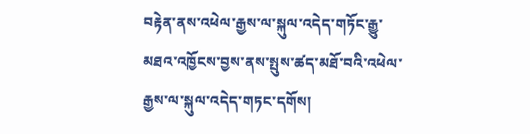བརྟེན་ནས་འཕེལ་རྒྱས་ལ་སྐུལ་འདེད་གཏོང་རྒྱུ་མཐའ་འཁྱོངས་བྱས་ནས་སྤུས་ཚད་མཐོ་བའི་འཕེལ་རྒྱས་ལ་སྐུལ་འདེད་གཏང་དགོས།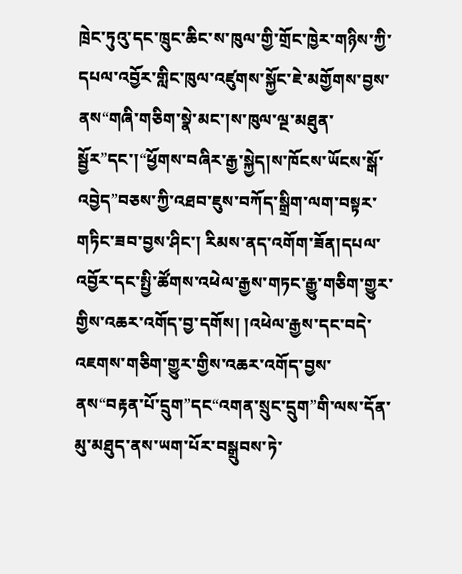ཁྲེང་ཏུའུ་དང་ཁྲུང་ཆིང་ས་ཁུལ་གྱི་གྲོང་ཁྱེར་གཉིས་ཀྱི་དཔལ་འབྱོར་གླིང་ཁུལ་འཛུགས་སྐྱོང་ཇེ་མགྱོགས་བྱས་ནས“གཞི་གཅིག་སྣེ་མང་།ས་ཁུལ་ལྔ་མཐུན་སྦྱོར”དང་།“ཕྱོགས་བཞིར་རྒྱ་སྐྱེད།ས་ཁོངས་ཡོངས་སྒོ་འབྱེད”བཅས་ཀྱི་འཐབ་ཇུས་བཀོད་སྒྲིག་ལག་བསྟར་གཏིང་ཟབ་བྱས་ཤིང་། རིམས་ནད་འགོག་ཟོན།དཔལ་འབྱོར་དང་སྤྱི་ཚོགས་འཕེལ་རྒྱས་གཏང་རྒྱུ་གཅིག་གྱུར་གྱིས་འཆར་འགོད་བྱ་དགོས། །འཕེལ་རྒྱས་དང་བདེ་འཇགས་གཅིག་གྱུར་གྱིས་འཆར་འགོད་བྱས་ནས“བརྟན་པོ་དྲུག”དང“འགན་སྲུང་དྲུག”གི་ལས་དོན་མུ་མཐུད་ནས་ཡག་པོར་བསྒྲུབས་ཏེ་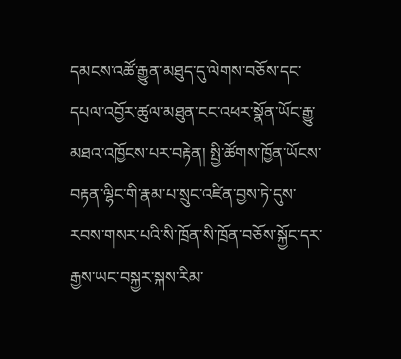དམངས་འཚོ་རྒྱུན་མཐུད་དུ་ལེགས་བཅོས་དང་དཔལ་འབྱོར་ཚུལ་མཐུན་ངང་འཕར་སྣོན་ཡོང་རྒྱུ་མཐའ་འཁྱོངས་པར་བརྟེན། སྤྱི་ཚོགས་ཁྱོན་ཡོངས་བརྟན་ལྷིང་གི་རྣམ་པ་སྲུང་འཛིན་བྱས་ཏེ་དུས་རབས་གསར་པའི་སི་ཁྲོན་སི་ཁྲོན་བཅོས་སྐྱོང་དར་རྒྱས་ཡང་བསྐྱར་སྐས་རིམ་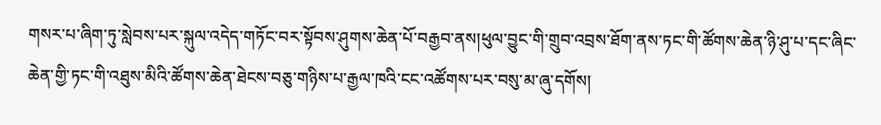གསར་པ་ཞིག་ཏུ་སླེབས་པར་སྐུལ་འདེད་གཏོང་བར་སྟོབས་ཤུགས་ཆེན་པོ་བརྒྱབ་ནས།ཕུལ་བྱུང་གི་གྲུབ་འབྲས་ཐོག་ནས་ཏང་གི་ཚོགས་ཆེན་ཉི་ཤུ་པ་དང་ཞིང་ཆེན་གྱི་ཏང་གི་འཐུས་མིའི་ཚོགས་ཆེན་ཐེངས་བཅུ་གཉིས་པ་རྒྱལ་ཁའི་ངང་འཚོགས་པར་བསུ་མ་ཞུ་དགོས།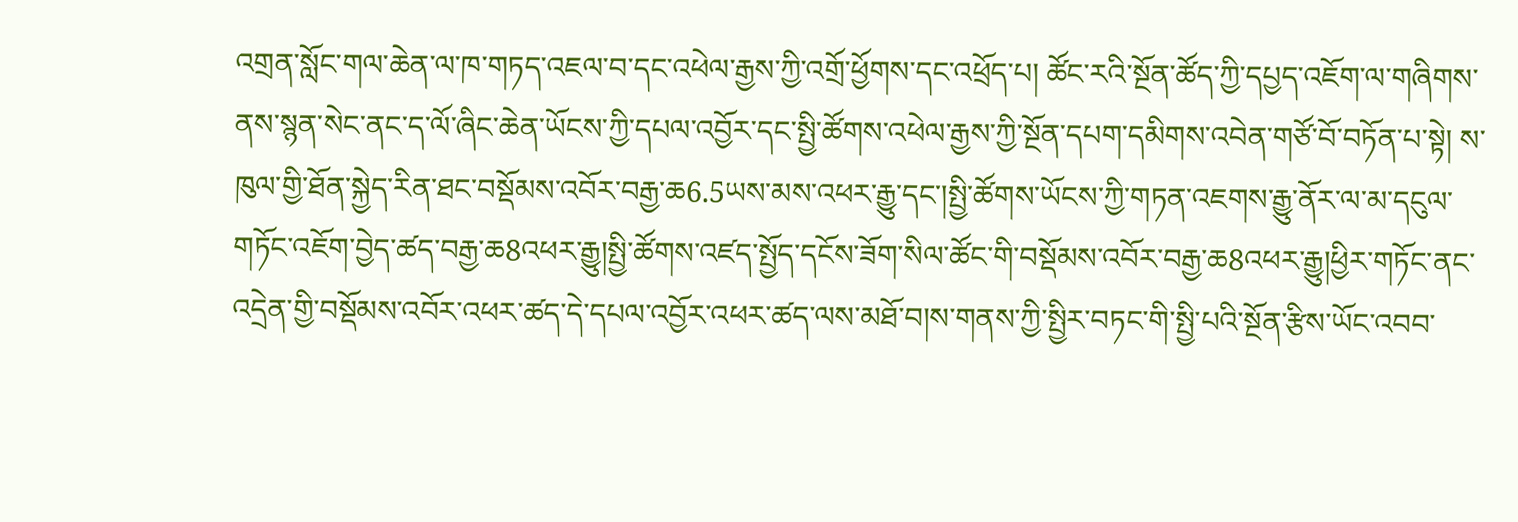འགྲན་སློང་གལ་ཆེན་ལ་ཁ་གཏད་འཇལ་བ་དང་འཕེལ་རྒྱས་ཀྱི་འགྲོ་ཕྱོགས་དང་འཕྲོད་པ། ཚོང་རའི་སྔོན་ཚོད་ཀྱི་དཔྱད་འཇོག་ལ་གཞིགས་ནས་སྙན་སེང་ནང་ད་ལོ་ཞིང་ཆེན་ཡོངས་ཀྱི་དཔལ་འབྱོར་དང་སྤྱི་ཚོགས་འཕེལ་རྒྱས་ཀྱི་སྔོན་དཔག་དམིགས་འབེན་གཙོ་བོ་བཏོན་པ་སྟེ། ས་ཁུལ་གྱི་ཐོན་སྐྱེད་རིན་ཐང་བསྡོམས་འབོར་བརྒྱ་ཆ6.5ཡས་མས་འཕར་རྒྱུ་དང་།སྤྱི་ཚོགས་ཡོངས་ཀྱི་གཏན་འཇགས་རྒྱུ་ནོར་ལ་མ་དངུལ་གཏོང་འཇོག་བྱེད་ཚད་བརྒྱ་ཆ8འཕར་རྒྱུ།སྤྱི་ཚོགས་འཛད་སྤྱོད་དངོས་ཟོག་སིལ་ཚོང་གི་བསྡོམས་འབོར་བརྒྱ་ཆ8འཕར་རྒྱུ།ཕྱིར་གཏོང་ནང་འདྲེན་གྱི་བསྡོམས་འབོར་འཕར་ཚད་དེ་དཔལ་འབྱོར་འཕར་ཚད་ལས་མཐོ་བ།ས་གནས་ཀྱི་སྤྱིར་བཏང་གི་སྤྱི་པའི་སྔོན་རྩིས་ཡོང་འབབ་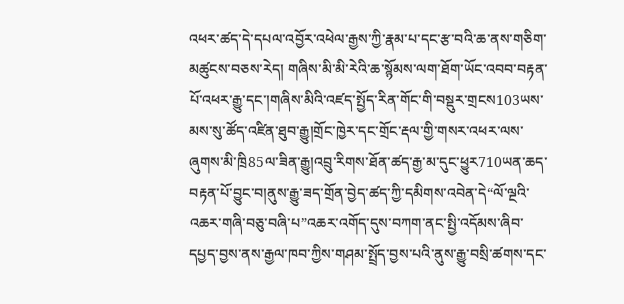འཕར་ཚད་དེ་དཔལ་འབྱོར་འཕེལ་རྒྱས་ཀྱི་རྣམ་པ་དང་རྩ་བའི་ཆ་ནས་གཅིག་མཚུངས་བཅས་རེད། གཞིས་མི་མི་རེའི་ཆ་སྙོམས་ལག་ཐོག་ཡོང་འབབ་བརྟན་པོ་འཕར་རྒྱུ་དང་།གཞིས་མིའི་འཛད་སྤྱོད་རིན་གོང་གི་བསྡུར་གྲངས103ཡས་མས་སུ་ཚོད་འཛིན་ཐུབ་རྒྱུ།གྲོང་ཁྱེར་དང་གྲོང་རྡལ་གྱི་གསར་འཕར་ལས་ཞུགས་མི་ཁྲི85ལ་ཟིན་རྒྱུ།འབྲུ་རིགས་ཐོན་ཚད་རྒྱ་མ་དུང་ཕྱུར710ཡན་ཆད་བརྟན་པོ་བྱུང་བ།ནུས་རྒྱུ་ཟད་གྲོན་བྱེད་ཚད་ཀྱི་དམིགས་འབེན་དེ“ལོ་ལྔའི་འཆར་གཞི་བཅུ་བཞི་པ”འཆར་འགོད་དུས་བཀག་ནང་སྤྱི་འདོམས་ཞིབ་དཔྱད་བྱས་ནས་རྒྱལ་ཁབ་ཀྱིས་གཤམ་སྤྲོད་བྱས་པའི་ནུས་རྒྱུ་བསྲི་ཚགས་དང་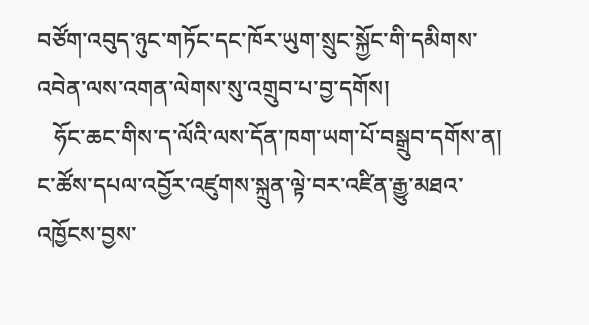བཙོག་འབུད་ཉུང་གཏོང་དང་ཁོར་ཡུག་སྲུང་སྐྱོང་གི་དམིགས་འབེན་ལས་འགན་ལེགས་སུ་འགྲུབ་པ་བྱ་དགོས།
   ཧོང་ཆང་གིས་ད་ལོའི་ལས་དོན་ཁག་ཡག་པོ་བསྒྲུབ་དགོས་ན། ང་ཚོས་དཔལ་འབྱོར་འཛུགས་སྐྲུན་ལྟེ་བར་འཛིན་རྒྱུ་མཐའ་འཁྱོངས་བྱས་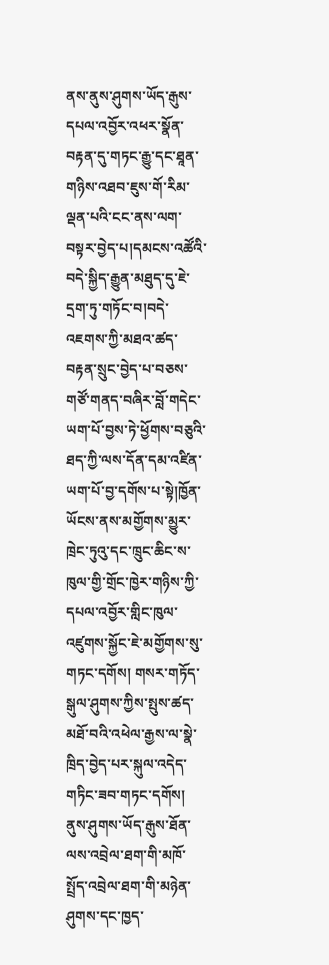ནས་ནུས་ཤུགས་ཡོད་རྒུས་དཔལ་འབྱོར་འཕར་སྣོན་བརྟན་དུ་གཏང་རྒྱུ་དང་ཐཱན་གཉིས་འཐབ་ཇུས་གོ་རིམ་ལྡན་པའི་ངང་ནས་ལག་བསྟར་བྱེད་པ།དམངས་འཚོའི་བདེ་སྐྱིད་རྒྱུན་མཐུད་དུ་ཇེ་དྲག་ཏུ་གཏོང་བ།བདེ་འཇགས་ཀྱི་མཐའ་ཚད་བརྟན་སྲུང་བྱེད་པ་བཅས་གཙོ་གནད་བཞིར་བློ་གདེང་ཡག་པོ་བྱས་ཏེ་ཕྱོགས་བཅུའི་ཐད་ཀྱི་ལས་དོན་དམ་འཛིན་ཡག་པོ་བྱ་དགོས་པ་སྟེ།ཁྱོན་ཡོངས་ནས་མགྱོགས་མྱུར་ཁྲེང་ཏུའུ་དང་ཁྲུང་ཆིང་ས་ཁུལ་གྱི་གྲོང་ཁྱེར་གཉིས་ཀྱི་དཔལ་འབྱོར་གླིང་ཁུལ་འཛུགས་སྐྱོང་ཇེ་མགྱོགས་སུ་གཏང་དགོས། གསར་གཏོད་སྒུལ་ཤུགས་ཀྱིས་སྤུས་ཚད་མཐོ་བའི་འཕེལ་རྒྱས་ལ་སྣེ་ཁྲིད་བྱེད་པར་སྐུལ་འདེད་གཏིང་ཟབ་གཏང་དགོས། ནུས་ཤུགས་ཡོད་རྒུས་ཐོན་ལས་འབྲེལ་ཐག་གི་མཁོ་སྤྲོད་འབྲེལ་ཐག་གི་མཉེན་ཤུགས་དང་ཁྱད་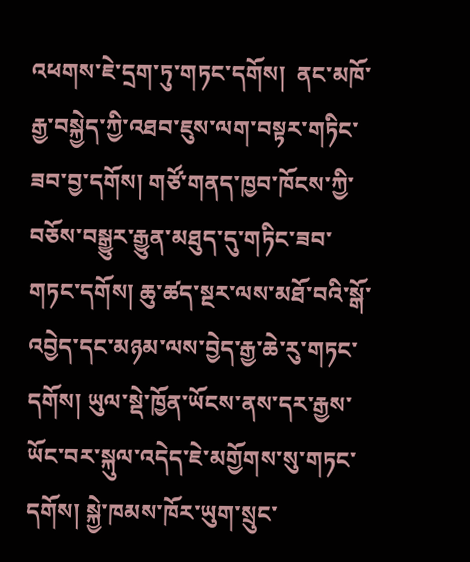འཕགས་ཇེ་དྲག་ཏུ་གཏང་དགོས།  ནང་མཁོ་རྒྱ་བསྐྱེད་ཀྱི་འཐབ་ཇུས་ལག་བསྟར་གཏིང་ཟབ་བྱ་དགོས། གཙོ་གནད་ཁྱབ་ཁོངས་ཀྱི་བཅོས་བསྒྱུར་རྒྱུན་མཐུད་དུ་གཏིང་ཟབ་གཏང་དགོས། ཆུ་ཚད་སྔར་ལས་མཐོ་བའི་སྒོ་འབྱེད་དང་མཉམ་ལས་བྱེད་རྒྱ་ཆེ་རུ་གཏང་དགོས། ཡུལ་སྡེ་ཁྱོན་ཡོངས་ནས་དར་རྒྱས་ཡོང་བར་སྐུལ་འདེད་ཇེ་མགྱོགས་སུ་གཏང་དགོས། སྐྱེ་ཁམས་ཁོར་ཡུག་སྲུང་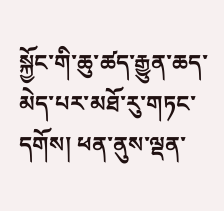སྐྱོང་གི་ཆུ་ཚད་རྒྱུན་ཆད་མེད་པར་མཐོ་རུ་གཏང་དགོས། ཕན་ནུས་ལྡན་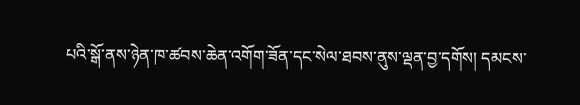པའི་སྒོ་ནས་ཉེན་ཁ་ཚབས་ཆེན་འགོག་ཟོན་དང་སེལ་ཐབས་ནུས་ལྡན་བྱ་དགོས། དམངས་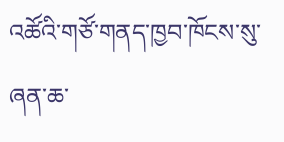འཚོའི་གཙོ་གནད་ཁྱབ་ཁོངས་སུ་ཞན་ཆ་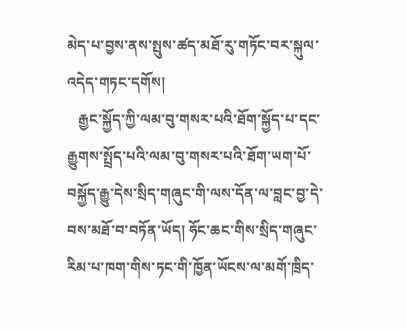མེད་པ་བྱས་ནས་སྤུས་ཚད་མཐོ་རུ་གཏོང་བར་སྐུལ་འདེད་གཏང་དགོས།
   རྒྱང་སྐྱོད་ཀྱི་ལམ་བུ་གསར་པའི་ཐོག་སྐྱོད་པ་དང་རྒྱུགས་སྤྲོད་པའི་ལམ་བུ་གསར་པའི་ཐོག་ཡག་པོ་བསྐྱོད་རྒྱུ་དེས་སྲིད་གཞུང་གི་ལས་དོན་ལ་བླང་བྱ་དེ་བས་མཐོ་བ་བཏོན་ཡོད། ཧོང་ཆང་གིས་སྲིད་གཞུང་རིམ་པ་ཁག་གིས་ཏང་གི་ཁྱོན་ཡོངས་ལ་མགོ་ཁྲིད་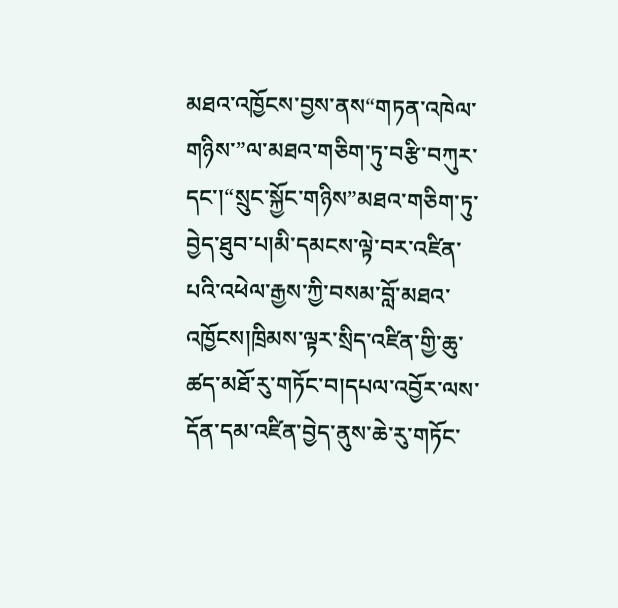མཐའ་འཁྱོངས་བྱས་ནས“གཏན་འཁེལ་གཉིས་”ལ་མཐའ་གཅིག་ཏུ་བརྩི་བཀུར་དང་།“སྲུང་སྐྱོང་གཉིས”མཐའ་གཅིག་ཏུ་བྱེད་ཐུབ་པ།མི་དམངས་ལྟེ་བར་འཛིན་པའི་འཕེལ་རྒྱས་ཀྱི་བསམ་བློ་མཐའ་འཁྱོངས།ཁྲིམས་ལྟར་སྲིད་འཛིན་གྱི་ཆུ་ཚད་མཐོ་རུ་གཏོང་བ།དཔལ་འབྱོར་ལས་དོན་དམ་འཛིན་བྱེད་ནུས་ཆེ་རུ་གཏོང་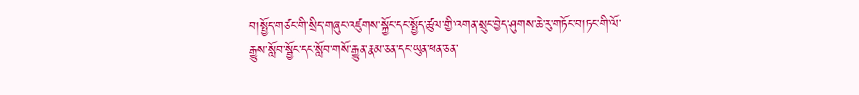བ།སྤྱོད་གཙང་གི་སྲིད་གཞུང་འཛུགས་སྐྱོང་དང་སྤྱོད་ཚུལ་གྱི་འགན་སྲུང་བྱེད་ཤུགས་ཆེ་རུ་གཏོང་བ།ཏང་གི་ལོ་རྒྱུས་སློབ་སྦྱོང་དང་སློབ་གསོ་རྒྱུན་རྣམ་ཅན་དང་ཡུན་ཕན་ཅན་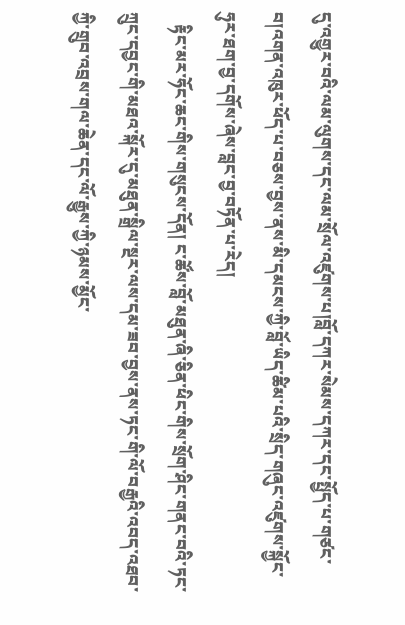དུ་འགྱུར་བའི་ལམ་ལུགས་དང་ལམ་སྲོལ་འཛུགས་པ།བློ་དཀར་སེམས་དཀར་དང་སྤྱོད་པ་གཙང་བ།འགན་འཁུར་ཕོད་པ་བཅས་བྱས་ནས་མི་དམངས་ཀྱི་བློ་ཡིད་ཚིམ་པའི་སྲིད་གཞུང་འཛུགས་སྐྱོང་ཧུར་ཐག་བྱ་དགོས་ཞེས་བླང་བྱ་བཏོན་པ་རེད།
   རྟིང་མར་ཧོང་ཆང་གིས་གསུངས་དོན། ང་ཚོས་བློ་མཐུན་ཞི་ཅིན་ཕིང་གིས་སྲོག་ཤིང་གནང་བའི་ཏང་ཀྲུང་དབྱང་གི་མཐའ་སྐོར་དུ་མཐུན་སྒྲིལ་སྔར་ལས་དམ་ཟབ་བྱས་ནས་ཏང་གི་ལོ་བརྒྱའི་འབད་འཐབ་ཀྱི་གྲུབ་འབྲས་གལ་ཆེན་དང་ལོ་རྒྱུས་ཀྱི་ཉམས་མྱོང་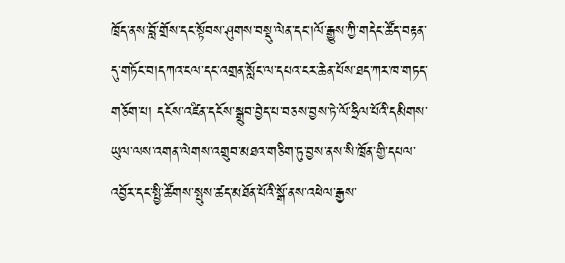ཁྲོད་ནས་བློ་གྲོས་དང་སྟོབས་ཤུགས་བསྡུ་ལེན་དང་།ལོ་རྒྱུས་ཀྱི་གདེང་ཚོད་བརྟན་དུ་གཏོང་བ།དཀའ་ངལ་དང་འགྲན་སློང་ལ་དཔའ་ངར་ཆེན་པོས་ཐད་ཀར་ཁ་གཏད་གཅོག་པ། དངོས་འཛིན་དངོས་སྒྲུབ་བྱེད་པ་བཅས་བྱས་ཏེ་ལོ་ཧྲིལ་པོའི་དམིགས་ཡུལ་ལས་འགན་ལེགས་འགྲུབ་མཐའ་གཅིག་ཏུ་བྱས་ནས་སི་ཁྲོན་གྱི་དཔལ་འབྱོར་དང་སྤྱི་ཚོགས་སྤུས་ཚད་མཐོན་པོའི་སྒོ་ནས་འཕེལ་རྒྱས་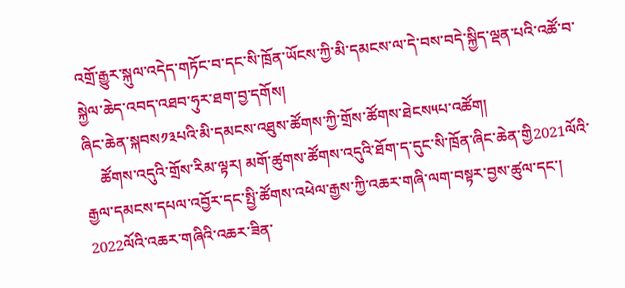འགྲོ་རྒྱུར་སྐུལ་འདེད་གཏོང་བ་དང་སི་ཁྲོན་ཡོངས་ཀྱི་མི་དམངས་ལ་དེ་བས་བདེ་སྐྱིད་ལྡན་པའི་འཚོ་བ་སྐྱེལ་ཆེད་འབད་འཐབ་ཧུར་ཐག་བྱ་དགོས།
ཞིང་ཆེན་སྐབས༡༣པའི་མི་དམངས་འཐུས་ཚོགས་ཀྱི་གྲོས་ཚོགས་ཐེངས༥པ་འཚོག།
    ཚོགས་འདུའི་གྲོས་རིམ་ལྟར། མགོ་ཚུགས་ཚོགས་འདུའི་ཐོག་ད་དུང་སི་ཁྲོན་ཞིང་ཆེན་གྱི2021ལོའི་རྒྱལ་དམངས་དཔལ་འབྱོར་དང་སྤྱི་ཚོགས་འཕེལ་རྒྱས་ཀྱི་འཆར་གཞི་ལག་བསྟར་བྱས་ཚུལ་དང་། 2022ལོའི་འཆར་གཞིའི་འཆར་ཟིན་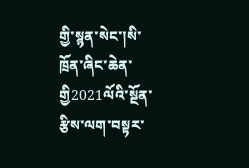གྱི་སྙན་སེང་།སི་ཁྲོན་ཞིང་ཆེན་གྱི2021ལོའི་སྔོན་རྩིས་ལག་བསྟར་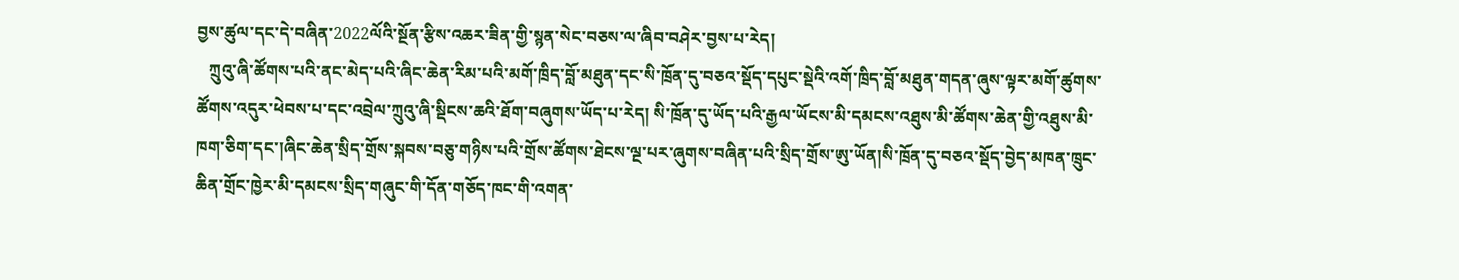བྱས་ཚུལ་དང་དེ་བཞིན་2022ལོའི་སྔོན་རྩིས་འཆར་ཟིན་གྱི་སྙན་སེང་བཅས་ལ་ཞིབ་བཤེར་བྱས་པ་རེད།
   ཀྲུའུ་ཞི་ཚོགས་པའི་ནང་མེད་པའི་ཞིང་ཆེན་རིམ་པའི་མགོ་ཁྲིད་བློ་མཐུན་དང་སི་ཁྲོན་དུ་བཅའ་སྡོད་དཔུང་སྡེའི་འགོ་ཁྲིད་བློ་མཐུན་གདན་ཞུས་ལྟར་མགོ་ཚུགས་ཚོགས་འདུར་ཕེབས་པ་དང་འབྲེལ་ཀྲུའུ་ཞི་སྡིངས་ཆའི་ཐོག་བཞུགས་ཡོད་པ་རེད། སི་ཁྲོན་དུ་ཡོད་པའི་རྒྱལ་ཡོངས་མི་དམངས་འཐུས་མི་ཚོགས་ཆེན་གྱི་འཐུས་མི་ཁག་ཅིག་དང་།ཞིང་ཆེན་སྲིད་གྲོས་སྐབས་བཅུ་གཉིས་པའི་གྲོས་ཚོགས་ཐེངས་ལྔ་པར་ཞུགས་བཞིན་པའི་སྲིད་གྲོས་ཨུ་ཡོན།སི་ཁྲོན་དུ་བཅའ་སྡོད་བྱེད་མཁན་ཁྲུང་ཆིན་གྲོང་ཁྱེར་མི་དམངས་སྲིད་གཞུང་གི་དོན་གཅོད་ཁང་གི་འགན་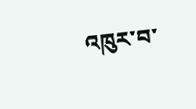འཁུར་བ་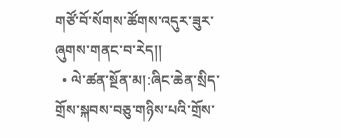གཙོ་བོ་སོགས་ཚོགས་འདུར་ཟུར་ཞུགས་གནང་བ་རེད།།
  • ལེ་ཚན་སྔོན་མ།:ཞིང་ཆེན་སྲིད་གྲོས་སྐབས་བཅུ་གཉིས་པའི་གྲོས་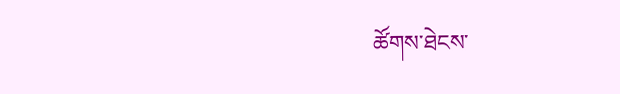ཚོགས་ཐེངས་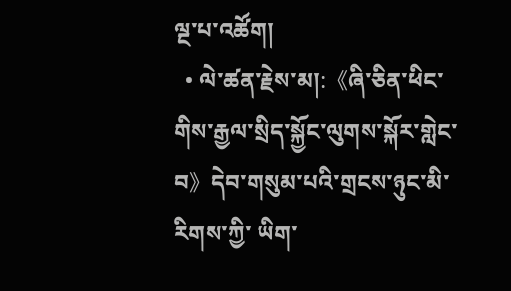ལྔ་པ་འཚོག།
  • ལེ་ཚན་རྗེས་མ།:《ཞི་ཅིན་ཕིང་གིས་རྒྱལ་སྲིད་སྐྱོང་ལུགས་སྐོར་གླེང་བ》དེབ་གསུམ་པའི་གྲངས་ཉུང་མི་རིགས་ཀྱི་ ཡིག་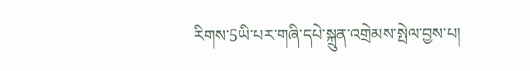རིགས་5ཡི་པར་གཞི་དཔེ་སྐྲུན་འགྲེམས་སྤེལ་བྱས་པ།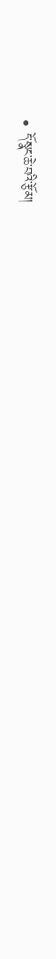• དོ་སྣང་ཆེ་བའི་རྩོམ།